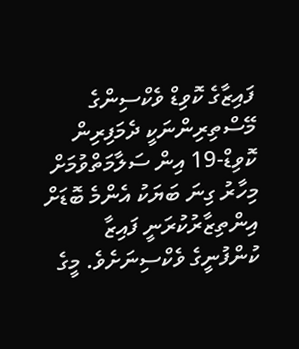ފައިޒާގެ ކޮވިޑް ވެކްސިންގެ މޭސްތިރިންނަކީ ދެމަފިރިން
ކޮވިޑް-19 އިން ސަލާމަތްވުމަށް މިހާރު ގިނަ ބަޔަކު އެންމެ ބޮޑަށް އިންތިޒާރުކުރަނީ ފައިޒާ ކުންފުނީގެ ވެކްސިނަށެވެ. މީގެ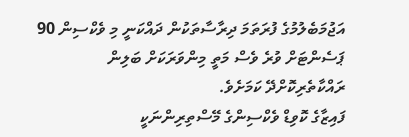އަޖުމަބެލުމުގެ ފުރަތަމަ ދިރާސާތަކުން ދައްކަނީ މި ވެކްސިން 90 ޕަސެންޓަށް ވުރެ ވެސް މަތީ މިންވަރަކަށް ބަލިން ރައްކާތެރިކޮށްދޭ ކަމަށެވެ.
ފައިޒާގެ ކޮވިޑް ވެކްސިންގެ މޭސްތިރިންނަކީ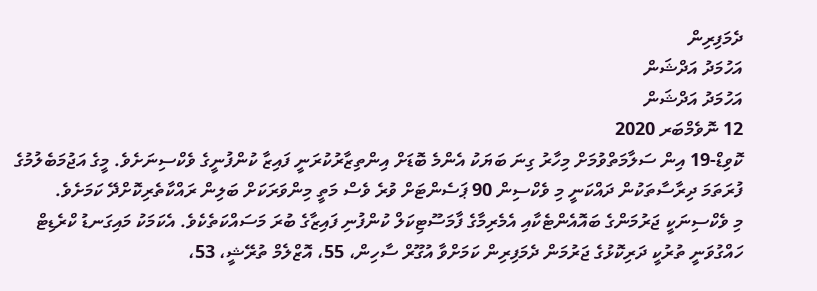ދެމަފިރިން
އަހުމަދު އަދްޝަން
އަހުމަދު އަދްޝަން
12 ނޮވެމްބަރ 2020
ކޮވިޑް-19 އިން ސަލާމަތްވުމަށް މިހާރު ގިނަ ބަޔަކު އެންމެ ބޮޑަށް އިންތިޒާރުކުރަނީ ފައިޒާ ކުންފުނީގެ ވެކްސިނަށެވެ. މީގެ އަޖުމަބެލުމުގެ ފުރަތަމަ ދިރާސާތަކުން ދައްކަނީ މި ވެކްސިން 90 ޕަސެންޓަށް ވުރެ ވެސް މަތީ މިންވަރަކަށް ބަލިން ރައްކާތެރިކޮށްދޭ ކަމަށެވެ.
މި ވެކްސިނަކީ ޖަރުމަންގެ ބައޮއެންޓެކާއި އެމެރިމާގެ ފާމަސޫޓިކަލް ކުންފުނި ފައިޒާގެ ބުރަ މަސައްކަތެކެވެ. އެކަމަކު މައިގަނޑު ކްރެޑިޓް ހައްގުވަނީ ތުރުކީ ދަރިކޮޅުގެ ޖަރުމަން ދެމަފިރިން ކަމަށްވާ އުގޫރް ސާހިން، 55، އޮޒްލެމް ތުރޭޝީ، 53،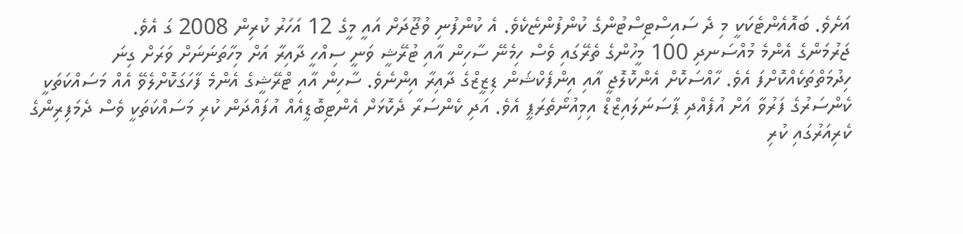އަށެވެ. ބައޮއެންޓެކަކީ މި ދެ ސައިސްޓިސްޓުންގެ ކުންފުންޏެކެވެ. އެ ކުންފުނި ވުޖޫދަށް އައީ މީގެ 12 އަހަރު ކުރިން 2008 ގަ އެވެ.
ޖަރުމަންގެ އެންމެ މުއްސަނދި 100 މީހުންގެ ތެރޭގައި ވެސް ހިމެނޭ ސާހިން އާއި ޓުރޭޝީ ވަނީ ސިއްހީ ދާއިރާ އަށް މިހާތަނަނަށް ވަރަށް ގިނަ ހިދުމަތްތަކެއްކޮށްފަ އެވެ. ހާއްސަކޮށް އެންކޮލޮޖީ އާއި އިންފެކްޝަން ޑިޒީޒްގެ ދާއިރާ އިންނެވެ. ސާހިން އާއި ޓްރޭޝީގެ އެންމެ ފާހަގަކޮށްލެވޭ އެއް މަސައްކަތަކީ ކެންސަރުގެ ފަރުވާ އަށް އުފެއްދި ޕާސަނަލައިޒްޑް އިމިއުނޯތެރަޕީ އެވެ. އަދި ކެންސަރާ ދެކޮޅަށް އެންޓިބޮޑީއެއް އުފައްދަން ކުރި މަސައްކަތަކީ ވެސް ދެމަފިރިންގެ ކެރިއަރުގައި ކުރި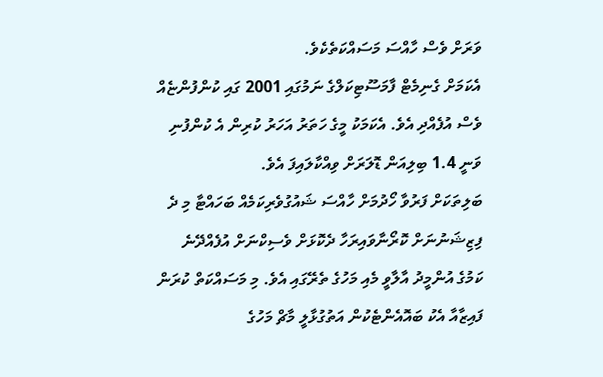ވަރަށް ވެސް ހާއްސަ މަސައްކަތެކެވެ.
އެކަމަށް ގެނިމެޓް ފާމަސޫޓިކަލްގެ ނަމުގައި 2001 ގައި ކުންފުންޏެއް ވެސް އުފެއްދި އެވެ. އެކަމަކު މީގެ ހަތަރު އަހަރު ކުރިން އެ ކުންފުނި ވަނީ 1.4 ބިލިއަން ޑޮލަރަށް ވިއްކާލައިފަ އެވެ.
ބަލިތަކަށް ފަރުވާ ހޯދުމަށް ހާއްސަ ޝައުގުވެރިކަމެއް ބަހައްޓާ މި ދެ ފިޒިޝަނުނަށް ކޮރޯނާވައިރަހާ ދެކޮޅަށް ވެސިކްނަށް އުފެއްދޭނެ ކަމުގެ އުންމީދު އާލާވީ މެއި މަހުގެ ތެރޭގައި އެވެ. މި މަސައްކަތް ކުރަން ފައިޒާއާ އެކު ބައޮއެންޓެކުން އަތުގުޅާލީ މާޗް މަހުގެ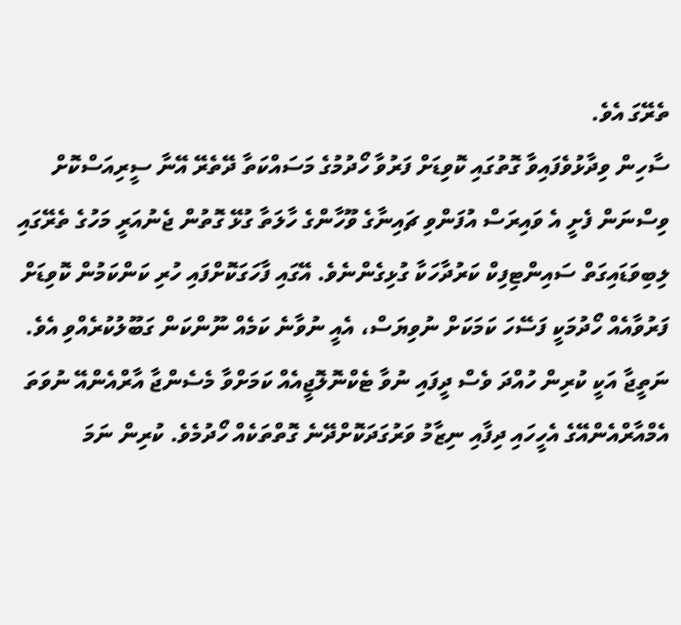ތެރޭގަ އެވެ.
ސާހިން ވިދާޅުވެފައިވާ ގޮތުގައި ކޮވިޑަށް ފަރުވާ ހޯދުމުގެ މަސައްކަތާ ދޭތެރޭ އޭނާ ސީރިއަސްކޮށް ވިސްނަން ފެށީ އެ ވައިރަސް އުފަންވި ޗައިނާގެ ވޫހާންގެ ހާލަތާ ގުޅޭ ގޮތުން ޖެނުއަރީ މަހުގެ ތެރޭގައި ލިބިވަޑައިގަތް ސައިންޓިފިކް ކަރުދާހަކާ ގުޅިގެންނެވެ. އޭގައި ފާހަގަކޮށްފައި ހުރި ކަންކަމުން ކޮވިޑަށް ފަރުވާއެއް ހޯދުމަކީ ފަސޭހަ ކަމަކަށް ނުވިޔަސް، އެއީ ނުވާނެ ކަމެއް ނޫންކަން ގަބޫލުކުރެއްވި އެވެ.
ނަތީޖާ އަކީ ކުރިން ހުއްދަ ވެސް ދީފައި ނުވާ ޓެކްނޮލޮޖީއެއް ކަމަށްވާ މެސެންޖާ އާރްއެންއޭ ނުވަތަ އެމްއާރްއެންއޭގެ އެހީހައި ދިފާއި ނިޒާމު ވަރުގަދަކޮށްދޭނެ ގޮތްތަކެއް ހޯދުމެވެ. ކުރިން ނަމަ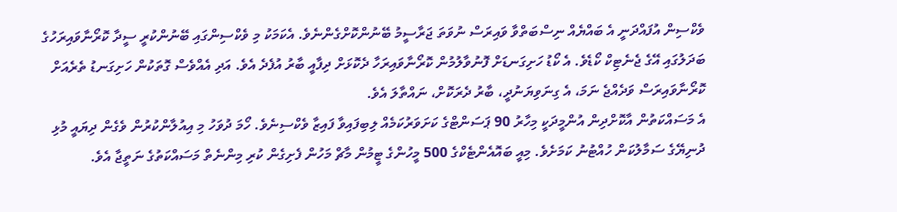ވެކްސިން އުފައްދަނީ އެ ބައްޔެއް ނިސްބަތްވާ ވައިރަސް ނުވަތަ ޖަރާސީމު ބޭނުންކޮށްގެންނެވެ. އެކަމަކު މި ވެކްސިންގައި ބޭނުންކުރީ ސީދާ ކޮރޯނާވައިރަހުގެ ބަދަލުގައި އޭގެ ޖެނެޓިކް ކޯޑެވެ. އެ ކޯޑު ހަށިގަނޑަށް ފޮނުވާލުމުން ކޮރޯނާވައިރަހާ ދެކޮޅަށް ދިފާއީ ބާރު އުފެދެ އެވެ. އަދި އެއްވެސް ގޮތަކުން ހަށިގަނޑު ތެރެއަށް ކޮރޯނާވައިރަސް ވަދެއްޖެ ނަމަ، އެ ގިނަވިޔަނުދީ، ބާރު ދެރަކޮށް، ނައްތާލަ އެވެ.
އެ މަސައްކަތުން އާކޮށްދިން އުންމީދަކީ މިހާރު 90 ޕަސަންޓްގެ ކަށަވަރުކަމެއް ލިބިފައިވާ ފައިޒާ ވެކްސިނެވެ. ހޯމަ ދުވަހު މި އިއުލާންކުރުން ވެގެން ދިޔައީ މުޅި ދުނިޔޭގެ ސަމާލުކަން ހުއްޓުނު ކަމަށެވެ. މިއީ ބައޮއެންޓެކްގެ 500 މީހުންގެ ޓީމުން މާޗް މަހުން ފެށިގެން ކުރި މިންނެތް މަސައްކަތުގެ ނަތީޖާ އެވެ.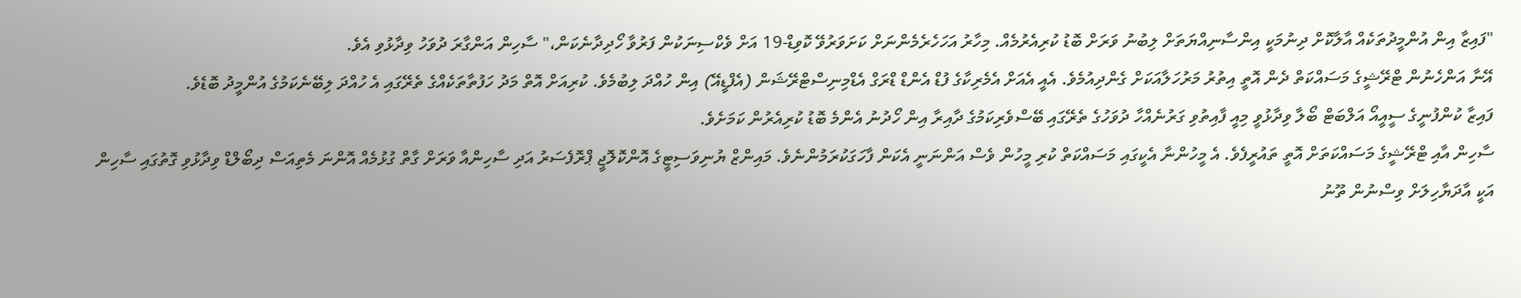"ފައިޒާ އިން އުންމީދުތަކެއް އާލާކޮށް ދިނުމަކީ އިންސާނިއްޔަތަށް ލިބުނު ވަރަށް ބޮޑު ކުރިއެރުމެއް. މިހާރު އަހަހެރެމެންނަށް ކަށަވަރުވޭ ކޮވިޑް-19 އަށް ވެކްސިނަކުން ފަރުވާ ހޯދިދާނެކަން،" ސާހިން އަންގާރަ ދުވަހު ވިދާޅުވި އެވެ.
އޭނާ އަންހެނުން ޓްރޭޝީގެ މަސައްކަތް ދެން އޮތީ އިތުރު މަރުހަލާއަކަށް ގެންދިއުމެވެ. އެއީ އެއަށް އެމެރިކާގެ ފުޑް އެންޑް ޑްރަގް އެޑްމިނިސްޓްރޭޝަން (އެފްޑީއޭ) އިން ހުއްދަ ލިބުމެވެ. ކުރިއަށް އޮތް މަދު ހަފުތާތަކެއްގެ ތެރޭގައި އެ ހުއްދަ ލިބޭނެކަމުގެ އުންމީދު ބޮޑެވެ.
ފައިޒާ ކުންފުނީގެ ސީއީއޯ އަލްބަޓް ބޯލާ ވިދާޅުވީ މިއީ ފާއިތުވި ގަރުނެއްހާ ދުވަހުގެ ތެރޭގައި ބޭސްވެރިކަމުގެ ދާއިރާ އިން ހޯދުނު އެންމެ ބޮޑު ކުރިއެރުން ކަމަށެވެ.
ސާހިން އާއި ޓްރޭޝީގެ މަސައްކަތަށް އޮތީ ތައުރީފެވެ. އެ މީހުންނާ އެކީގައި މަސައްކަތް ކުރި މީހުން ވެސް އަންނަނީ އެކަން ފާހަގަކުރަމުންނެވެ. މައިންޒް ޔުނިވަސިޓީގެ އޮންކޮލޮޖީ ޕްރޮފެސަރު އަދި ސާހިންއާ ވަރަށް ގާތް ގުޅުމެއް އޮންނަ މެތިއަސް ދިބޯލްޑް ވިދާޅުވި ގޮތުގައި ސާހިން އަކީ އާދަޔާހިލަށް ވިސްނުން ތޫނު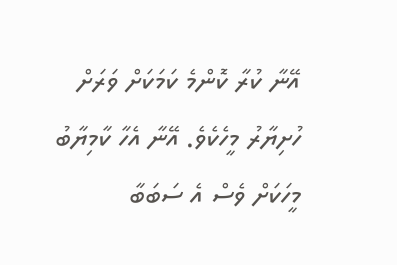އޭނާ ކުރާ ކޮންމެ ކަމަކަށް ވަރަށް ހުށިޔާރު މީހެކެވެ. އޭނާ އެހާ ކާމިޔާބު މީހަކަށް ވެސް އެ ސަބަބާ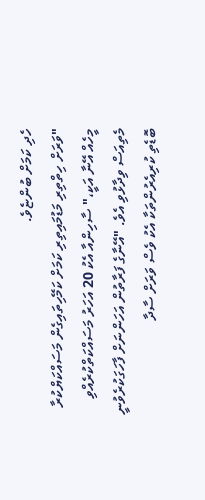ހެދި ކަމަށް ބުންޏެވެ.
"ވަރަށް ހިތްތިރި މަޑުމައިތިރި ކަމަށް ކަމޭހިތައިގެން މަސައްކަޔްކުރާ މީހެއް އޭނާ އަކީ،" ސާހިންއާ އެކު 20 އަހަރު މަސައްކަތްކުރެއްވި މެތިއަސް ވިދާޅުވި އެވެ. "އޭނާގެ ފަރާތުން އަހަންނަށް ފާހަގަކުރެވުނީ ބޮޑެތި ކުރިއެރުންތަކާ އެކު ވެސް ވަރަށް ސާދާ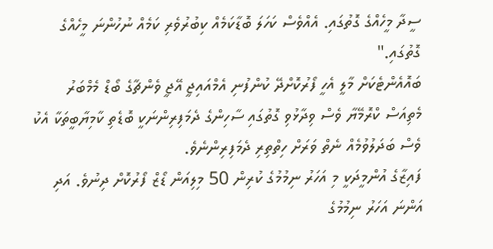ސީދާ މީހެއްގެ ގޮތުގައި. އެއްވެސް ކަހަލަ ބޮޑާކަމެއް ކިބުރުވެރި ކަމެއް ނުހުންނަ މީހެއްގެ ގޮތުގައި."
ބައޮއެންޓެކަށް މާލީ އެހީ ފޯރުކޮށްދޭ ކުންފުނި އެމްއައިޖީ އޭޖީ ވެންޗާގެ ބޯޑް މެމްބަރު މެތިއަސް ކްރޮމޭޔާ ވެސް ވިދާޅުވި ގޮތުގައި ސާހިންގެ ދެމަފިރިންނަކީ ބޮޑެތި ކާމިޔާބީތަކާ އެކު ވެސް ބަދަލުވުމެއް ނެތް ވަރަށް ހިތްތިރި ދެމަފިރިންނެވެ.
ފައިޒާގެ އުންމީދަކީ މި އަހަރު ނިމުމުގެ ކުރިން 50 މިލިއަން ޑޯޒް ފޯރުކޮށް ދިނުވެ. އަދި އަންނަ އަހަރު ނިމުމުގެ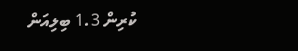ކުރިން 1.3 ބިލިއަން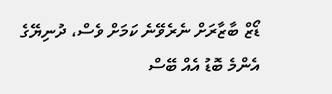ޑޯޒް ބާޒާރަށް ނެރެވޭނެ ކަމަށް ވެސް، ދުނިޔޭގެ އެންމެ ބޮޑު އެއް ބޭސް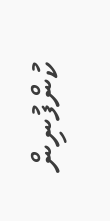ކުންފުނިން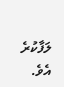ލަފާކުރެ އެވެ.